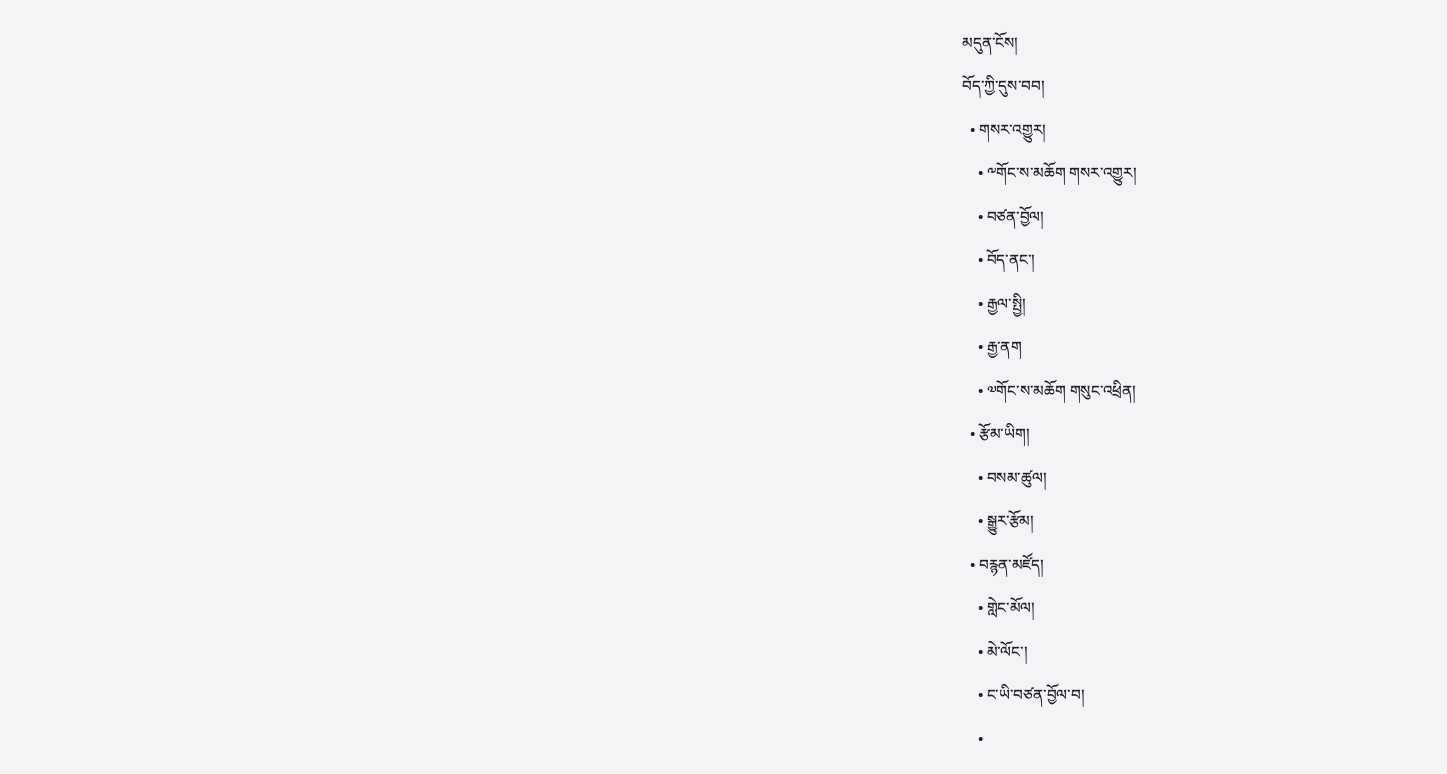མདུན་ངོས།
བོད་ཀྱི་དུས་བབ།
  • གསར་འགྱུར།
    • ༸གོང་ས་མཆོག གསར་འགྱུར།
    • བཙན་བྱོལ།
    • བོད་ནང་།
    • རྒྱལ་སྤྱི།
    • རྒྱ་ནག
    • ༧གོང་ས་མཆོག གསུང་འཕྲིན།
  • རྩོམ་ཡིག།
    • བསམ་ཚུལ།
    • སྒྱུར་རྩོམ།
  • བརྙན་མཛོད།
    • གླེང་མོལ།
    • མེ་ལོང་།
    • ང་ཡི་བཙན་བྱོལ་བ།
    •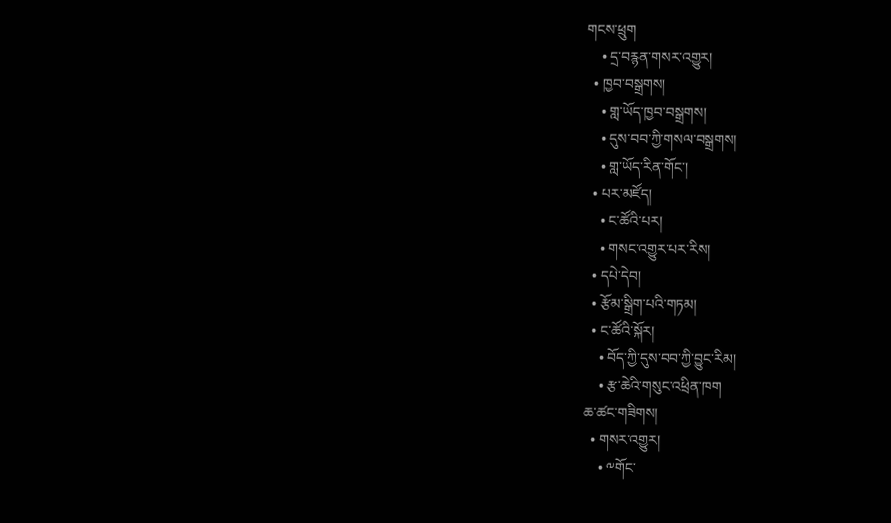གངས་ཕྲུག
    • དྲ་བརྙན་གསར་འགྱུར།
  • ཁྱབ་བསྒྲགས།
    • གླ་ཡོད་ཁྱབ་བསྒྲགས།
    • དུས་བབ་ཀྱི་གསལ་བསྒྲགས།
    • གླ་ཡོད་རིན་གོང་།
  • པར་མཛོད།
    • ང་ཚོའི་པར།
    • གསང་འགྱུར་པར་རིས།
  • དཔེ་དེབ།
  • རྩོམ་སྒྲིག་པའི་གཏམ།
  • ང་ཚོའི་སྐོར།
    • བོད་ཀྱི་དུས་བབ་ཀྱི་བྱུང་རིམ།
    • རྩ་ཆེའི་གསུང་འཕྲིན་ཁག
ཆ་ཚང་གཟིགས།
  • གསར་འགྱུར།
    • ༸གོང་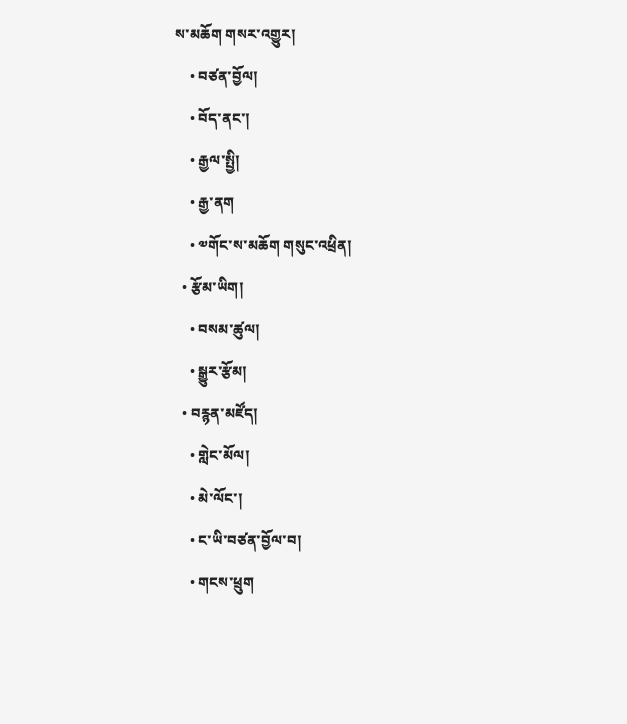ས་མཆོག གསར་འགྱུར།
    • བཙན་བྱོལ།
    • བོད་ནང་།
    • རྒྱལ་སྤྱི།
    • རྒྱ་ནག
    • ༧གོང་ས་མཆོག གསུང་འཕྲིན།
  • རྩོམ་ཡིག།
    • བསམ་ཚུལ།
    • སྒྱུར་རྩོམ།
  • བརྙན་མཛོད།
    • གླེང་མོལ།
    • མེ་ལོང་།
    • ང་ཡི་བཙན་བྱོལ་བ།
    • གངས་ཕྲུག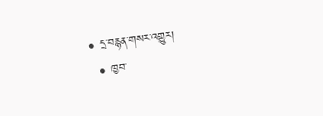• དྲ་བརྙན་གསར་འགྱུར།
  • ཁྱབ་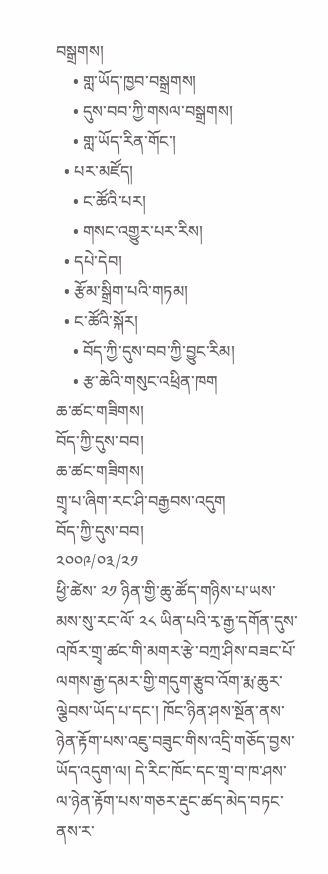བསྒྲགས།
    • གླ་ཡོད་ཁྱབ་བསྒྲགས།
    • དུས་བབ་ཀྱི་གསལ་བསྒྲགས།
    • གླ་ཡོད་རིན་གོང་།
  • པར་མཛོད།
    • ང་ཚོའི་པར།
    • གསང་འགྱུར་པར་རིས།
  • དཔེ་དེབ།
  • རྩོམ་སྒྲིག་པའི་གཏམ།
  • ང་ཚོའི་སྐོར།
    • བོད་ཀྱི་དུས་བབ་ཀྱི་བྱུང་རིམ།
    • རྩ་ཆེའི་གསུང་འཕྲིན་ཁག
ཆ་ཚང་གཟིགས།
བོད་ཀྱི་དུས་བབ།
ཆ་ཚང་གཟིགས།
གྲྭ་པ་ཞིག་རང་ཤི་བརྒྱབས་འདུག
བོད་ཀྱི་དུས་བབ།
༢༠༠༩/༠༣/༢༡
ཕྱི་ཚེས་ ༢༡ ཉིན་གྱི་ཆུ་ཚོད་གཉིས་པ་ཡས་མས་སུ་རང་ལོ་ ༢༨ ཡིན་པའི་རྭ་རྒྱ་དགོན་དུས་འཁོར་གྲྭ་ཚང་གི་མགར་རྩེ་བཀྲ་ཤིས་བཟང་པོ་ལགས་རྒྱ་དམར་གྱི་གདུག་རྩུབ་འོག་རྨ་ཆུར་ལྕེབས་ཡོད་པ་དང་། ཁོང་ཉིན་ཤས་སྔོན་ནས་ཉེན་རྟོག་པས་འཇུ་བཟུང་གིས་འདྲི་གཅོད་བྱས་ཡོད་འདུག་ལ། དེ་རིང་ཁོང་དང་གྲྭ་བ་ཁ་ཤས་ལ་ཉེན་རྟོག་པས་གཅར་རྡུང་ཚད་མེད་བཏང་ནས་ར་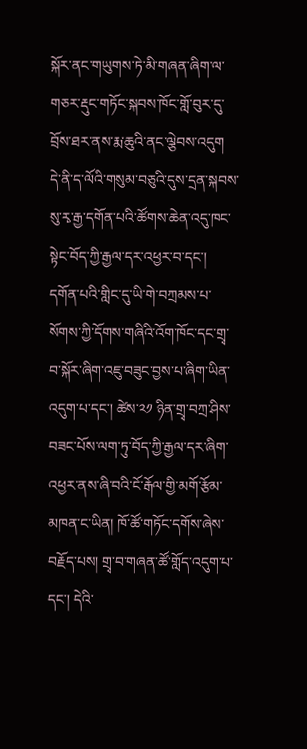སྐོར་ནང་གཡུགས་ཏེ་མི་གཞན་ཞིག་ལ་གཅར་རྡུང་གཏོང་སྐབས་ཁོང་གློ་བུར་དུ་བྲོས་ཐར་ནས་རྨ་ཆུའི་ནང་ལྕེབས་འདུག
དེ་ནི་ད་ལོའི་གསུམ་བཅུའི་དུས་དྲན་སྐབས་སུ་རྭ་རྒྱ་དགོན་པའི་ཚོགས་ཆེན་འདུ་ཁང་སྟེང་བོད་ཀྱི་རྒྱལ་དར་འཕྱར་བ་དང་། དགོན་པའི་གླིང་དུ་ཡི་གེ་བཀྲམས་པ་སོགས་ཀྱི་དོགས་གཞིའི་འོག་ཁོང་དང་གྲྭ་བ་སྐོར་ཞིག་འཇུ་བཟུང་བྱས་པ་ཞིག་ཡིན་འདུག་པ་དང་། ཚེས་༢༡ ཉིན་གྲྭ་བཀྲ་ཤིས་བཟང་པོས་ལག་ཏུ་བོད་ཀྱི་རྒྱལ་དར་ཞིག་འཕྱར་ནས་ཞི་བའི་ངོ་རྒོལ་གྱི་མགོ་རྩོམ་མཁན་ང་ཡིན། ཁོ་ཚོ་གཏོང་དགོས་ཞེས་བརྗོད་པས། གྲྭ་བ་གཞན་ཚོ་གློད་འདུག་པ་དང་། དེའི་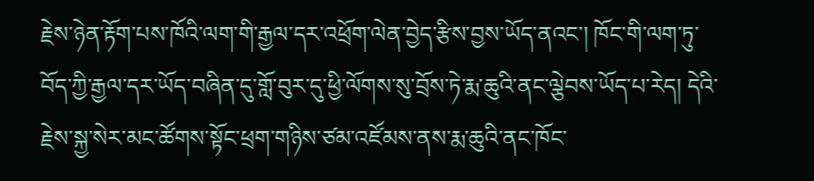རྗེས་ཉེན་རྟོག་པས་ཁོའི་ལག་གི་རྒྱལ་དར་འཕྲོག་ལེན་བྱེད་རྩིས་བྱས་ཡོད་ནའང་། ཁོང་གི་ལག་ཏུ་བོད་ཀྱི་རྒྱལ་དར་ཡོད་བཞིན་དུ་གློ་བུར་དུ་ཕྱི་ལོགས་སུ་བྲོས་ཏེ་རྨ་ཆུའི་ནང་ལྕེབས་ཡོད་པ་རེད། དེའི་རྗེས་སྐྱ་སེར་མང་ཚོགས་སྟོང་ཕྲག་གཉིས་ཙམ་འཛོམས་ནས་རྨ་ཆུའི་ནང་ཁོང་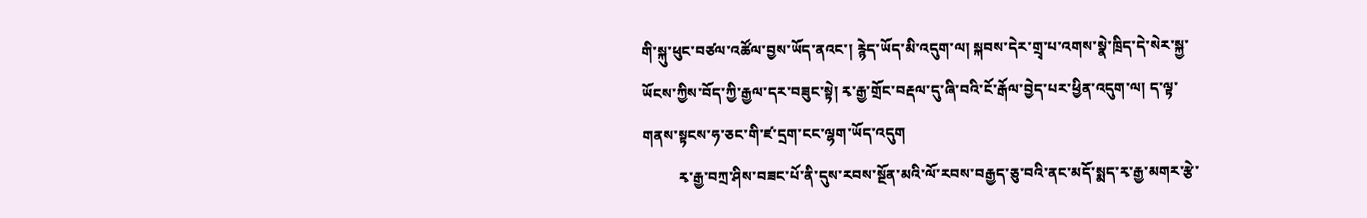གི་སྐུ་ཕུང་བཙལ་འཚོལ་བྱས་ཡོད་ནའང་། རྙེད་ཡོད་མི་འདུག་ལ། སྐབས་དེར་གྲྭ་པ་འགས་སྣེ་ཁྲིད་དེ་སེར་སྐྱ་ཡོངས་ཀྱིས་བོད་ཀྱི་རྒྱལ་དར་བཟུང་སྟེ། རྭ་རྒྱ་གྲོང་བརྡལ་དུ་ཞི་བའི་ངོ་རྒོལ་བྱེད་པར་ཕྱིན་འདུག་ལ། ད་ལྟ་གནས་སྟངས་ཧ་ཅང་གི་ཛ་དྲག་ངང་ལྷག་ཡོད་འདུག
          རྭ་རྒྱ་བཀྲ་ཤིས་བཟང་པོ་ནི་དུས་རབས་སྔོན་མའི་ལོ་རབས་བརྒྱད་ཅུ་བའི་ནང་མདོ་སྨད་རྭ་རྒྱ་མགར་རྩེ་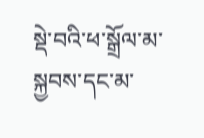སྡེ་བའི་ཕ་སྒྲོལ་མ་སྐྱབས་དང་མ་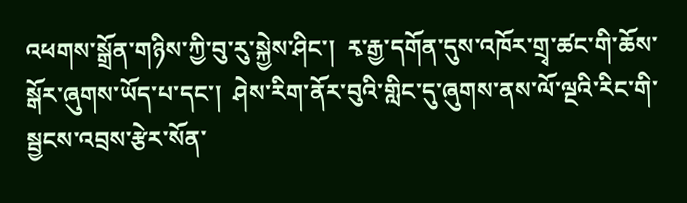འཕགས་སྒྲོན་གཉིས་ཀྱི་བུ་རུ་སྐྱེས་ཤིང་།  རྭ་རྒྱ་དགོན་དུས་འཁོར་གྲྭ་ཚང་གི་ཆོས་སྒོར་ཞུགས་ཡོད་པ་དང་།  ཤེས་རིག་ནོར་བུའི་གླིང་དུ་ཞུགས་ནས་ལོ་ལྔའི་རིང་གི་སྦྱངས་འབྲས་རྩེར་སོན་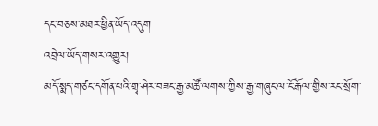དང་བཅས་མཐར་ཕྱིན་ཡོད་འདུག
འབྲེལ་ཡོད་གསར་འགྱུར།
མདོ་སྨད་གཙང་དགོན་པའི་གྲྭ་ཤེར་བཟང་རྒྱ་མཚོ་ལགས་ཀྱིས་རྒྱ་གཞུང་ལ་ངོ་རྒོལ་གྱིས་རང་སྲོག་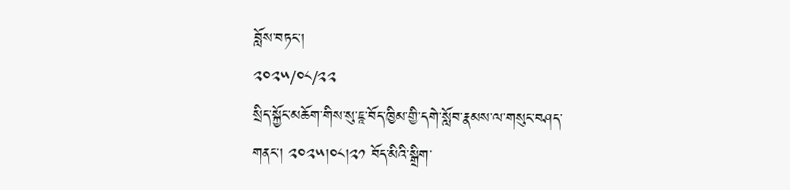བློས་བཏང་།
༢༠༢༥/༠༨/༢༢
སྲིད་སྐྱོང་མཆོག་གིས་སུ་ཇཱ་བོད་ཁྱིམ་གྱི་དགེ་སློབ་རྣམས་ལ་གསུང་བཤད་གནང་། ༢༠༢༥།༠༨།༢༡ བོད་མིའི་སྒྲིག་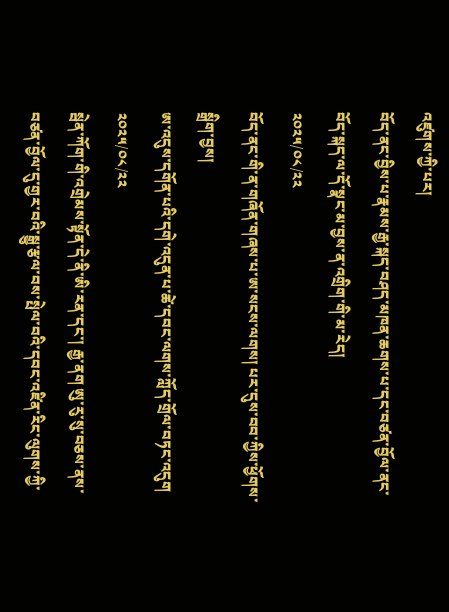འཛུགས་ཀྱི་པར།
བོད་ནང་བྱིས་པ་རྣམས་རྒྱ་སྐད་བཤད་མཁན་ཆགས་པ་དང་བཙན་བྱོལ་ནང་བོད་སྐད་ལ་དོ་སྣང་མ་བྱས་ན་འགྲིག་གི་མ་རེད།
༢༠༢༥/༠༨/༢༢
བོད་ནང་གི་ན་གཞོན་གཞས་པ་ཨ་སངས་ལགས། པར་དུས་བབ་ཀྱིས་ཕྱོགས་སྒྲིག་བྱས།
ཨ་འདུས་དགོན་པའི་དགེ་འདུན་པ་ཚེ་དབང་ལགས་ཀློད་གྲོལ་བཏང་འདུག
༢༠༢༥/༠༨/༢༢
སྦེན་ཀོག་གི་འགྲེམས་སྟོན་དེ་ནི་ཨི་རན་དང་། རྒྱ་ནག ཨུ་རུ་སུ་བཅས་ནས་བཙན་བྱོལ་དུ་གྱར་བའི་སྒྱུ་རྩལ་བས་སྤེལ་བའི་དབང་འཛིན་རིང་ལུགས་ཀྱི་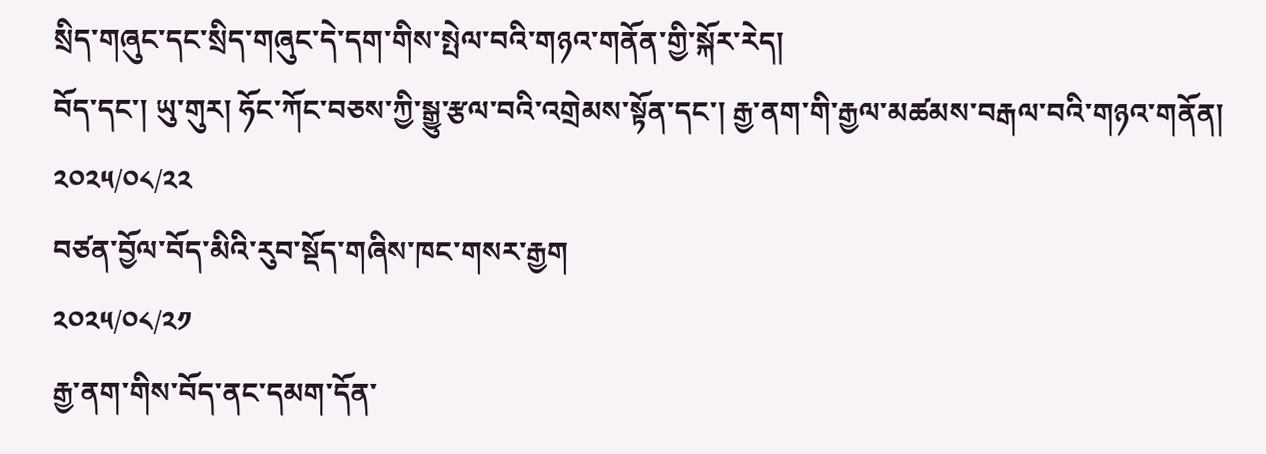སྲིད་གཞུང་དང་སྲིད་གཞུང་དེ་དག་གིས་སྤེལ་བའི་གཉའ་གནོན་གྱི་སྐོར་རེད།
བོད་དང་། ཡུ་གུར། ཧོང་ཀོང་བཅས་ཀྱི་སྒྱུ་རྩལ་བའི་འགྲེམས་སྟོན་དང་། རྒྱ་ནག་གི་རྒྱལ་མཚམས་བརྒལ་བའི་གཉའ་གནོན།
༢༠༢༥/༠༨/༢༢
བཙན་བྱོལ་བོད་མིའི་རུབ་སྡོད་གཞིས་ཁང་གསར་རྒྱག
༢༠༢༥/༠༨/༢༡
རྒྱ་ནག་གིས་བོད་ནང་དམག་དོན་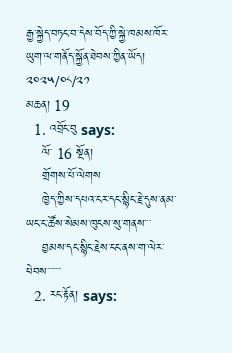རྒྱ་སྐྱེད་བཏང་བ་དེས་བོད་ཀྱི་སྐྱེ་ཁམས་ཁོར་ཡུག་ལ་གནོད་སྐྱོན་ཐེབས་ཀྱིན་ཡོད།
༢༠༢༥/༠༨/༢༡
མཆན། 19
  1. འབྲོང་བུ says:
    ལོ་ 16 སྔོན།
    གྲོགས་པོ་ལེགས
    ཁྱེད་ཀྱིས་དཔའ་ངར་དང་སྙིང་རྗེ་དུས་ནམ་ཡང་ང་ཚོས་སེམས་ཁུངས་སུ་གནས་་་
    བྱམས་དང་སྙིང་རྗེས་ངང་ནས་ག་ལེར་ཕེབས་་་་་་་
  2. རང་རྟོན། says: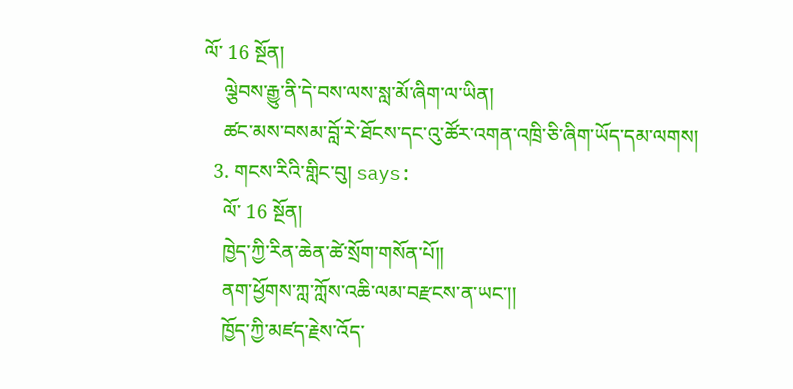ལོ་ 16 སྔོན།
    ལྕེབས་རྒྱུ་ནི་དེ་བས་ལས་སླ་མོ་ཞིག་ལ་ཡིན།
    ཚང་མས་བསམ་བློ་རེ་ཐོངས་དང་འུ་ཚོར་འགན་འཁྲི་ཅི་ཞིག་ཡོད་དམ་ལགས།
  3. གངས་རིའི་གླིང་བུ། says:
    ལོ་ 16 སྔོན།
    ཁྱེད་ཀྱི་རིན་ཆེན་ཚེ་སྲོག་གསོན་པོ།།
    ནག་ཕྱོགས་ཀླ་ཀློས་འཆི་ལམ་བརྫངས་ན་ཡང་།།
    ཁྱོད་ཀྱི་མཛད་རྗེས་འོད་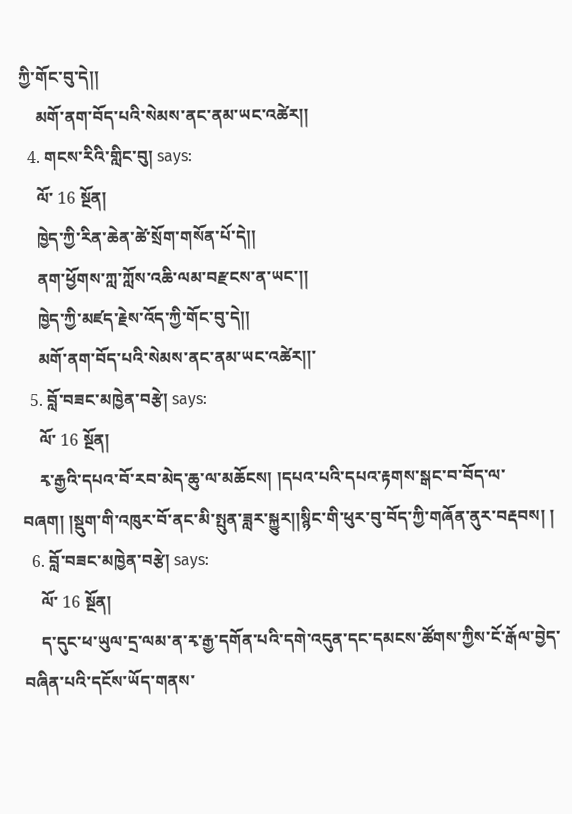ཀྱི་གོང་བུ་དེ།།
    མགོ་ནག་བོད་པའི་སེམས་ནང་ནམ་ཡང་འཚེར།།
  4. གངས་རིའི་གླིང་བུ། says:
    ལོ་ 16 སྔོན།
    ཁྱེད་ཀྱི་རིན་ཆེན་ཚེ་སྲོག་གསོན་པོ་དེ།།
    ནག་ཕྱོགས་ཀླ་ཀློས་འཆི་ལམ་བརྫངས་ན་ཡང་།།
    ཁྱེད་ཀྱི་མཛད་རྗེས་འོད་ཀྱི་གོང་བུ་དེ།།
    མགོ་ནག་བོད་པའི་སེམས་ནང་ནམ་ཡང་འཚེར།།་
  5. བློ་བཟང་མཁྱེན་བརྩེ། says:
    ལོ་ 16 སྔོན།
    རྭ་རྒྱའི་དཔའ་བོ་རབ་མེད་ཆུ་ལ་མཆོངས། །དཔའ་པའི་དཔའ་རྟགས་སྒང་བ་བོད་ལ་བཞག། །སྡུག་གི་འཁུར་བོ་ནང་མི་སྤུན་ཟླར་སྐྱུར།།སྙིང་གི་ཕུར་བུ་བོད་ཀྱི་གཞོན་ནུར་བརྡབས། །
  6. བློ་བཟང་མཁྱེན་བརྩེ། says:
    ལོ་ 16 སྔོན།
    ད་དུང་ཕ་ཡུལ་དྲ་ལམ་ན་རྭ་རྒྱ་དགོན་པའི་དགེ་འདུན་དང་དམངས་ཚོགས་ཀྱིས་ངོ་རྒོལ་བྱེད་བཞིན་པའི་དངོས་ཡོད་གནས་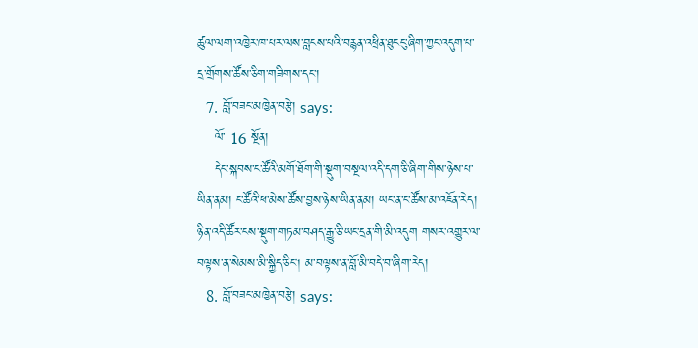ཚུལ་ལག་འཁྱེར་ཁ་པར་ལས་བླངས་པའི་བརྙན་འཕྲིན་ཐུངངུ་ཞིག་ཀྱང་འདུག་པ་དྲ་གྲོགས་ཚོས་ཅིག་གཟིགས་དང་།
  7. བློ་བཟང་མཁྱེན་བརྩེ། says:
    ལོ་ 16 སྔོན།
    དེང་སྐབས་ང་ཚོའི་མགོ་ཐོག་གི་སྡུག་བསྔལ་འདི་དག་ཅི་ཞིག་གིས་ཉེས་པ་ཡིན་ནམ། ང་ཚོའི་ཕ་མེས་ཚོས་བྱས་ཉེས་ཡིན་ནམ། ཡང་ན་ང་ཚོས་མ་འཇོན་རེད། ཉིན་འདི་ཚོར་ངས་སྡུག་གཏམ་བཤད་རྒྱུ་ཅི་ཡང་དྲན་གི་མི་འདུག གསར་འགྱུར་ལ་བལྟས་ན་སེམས་མི་སྐྱིད་ཅིང། མ་བལྟས་ན་བློ་མི་བདེ་བ་ཞིག་རེད།
  8. བློ་བཟང་མཁྱེན་བརྩེ། says: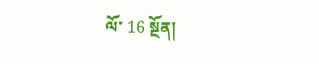ལོ་ 16 སྔོན།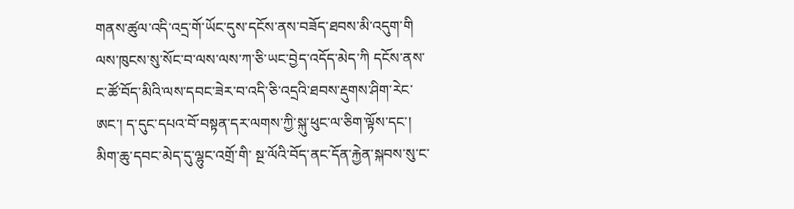གནས་ཚུལ་འདི་འདྲ་གོ་ཡོང་དུས་དངོས་ནས་བཟོད་ཐབས་མི་འདུག་གི ལས་ཁུངས་སུ་སོང་བ་ལས་ལས་ཀ་ཅི་ཡང་བྱེད་འདོད་མེད་ཀི དངོས་ནས་ང་ཚོ་བོད་མིའི་ལས་དབང་ཟེར་བ་འདི་ཅི་འདྲའི་ཐབས་རྡུགས་ཤིག་རེང་ཨང་། ད་དུང་དཔའ་བོ་བསྟན་དར་ལགས་ཀྱི་སྐུ་ཕུང་ལ་ཅིག་ལྟོས་དང་། མིག་ཆུ་དབང་མེད་དུ་ལྷུང་འགྲོ་གི་ སྔ་ལོའི་བོད་ནང་དོན་རྐྱེན་སྐབས་སུ་ང་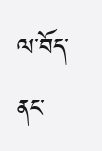ལ་བོད་ནང་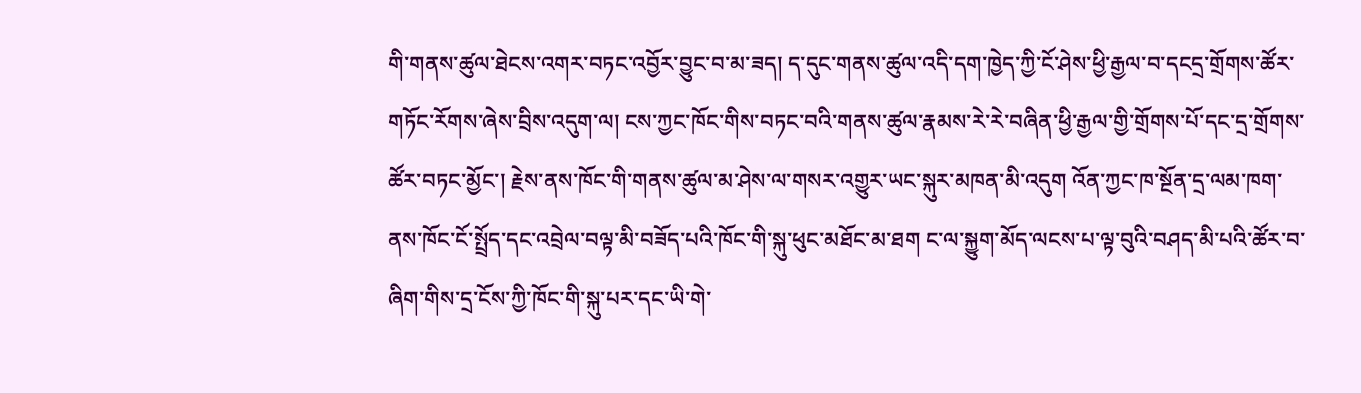གི་གནས་ཚུལ་ཐེངས་འགར་བཏང་འབྱོར་བྱུང་བ་མ་ཟད། ད་དུང་གནས་ཚུལ་འདི་དག་ཁྱེད་ཀྱི་ངོ་ཤེས་ཕྱི་རྒྱལ་བ་དངདྲ་གྲོགས་ཚོར་གཏོང་རོགས་ཞེས་བྲིས་འདུག་ལ། ངས་ཀྱང་ཁོང་གིས་བཏང་བའི་གནས་ཚུལ་རྣམས་རེ་རེ་བཞིན་ཕྱི་རྒྱལ་གྱི་གྲོགས་པོ་དང་དྲ་གྲོགས་ཚོར་བཏང་མྱོང་། རྗེས་ནས་ཁོང་གི་གནས་ཚུལ་མ་ཤེས་ལ་གསར་འགྱུར་ཡང་སྐུར་མཁན་མི་འདུག འོན་ཀྱང་ཁ་སྔོན་དྲ་ལམ་ཁག་ནས་ཁོང་ངོ་སྤྲོད་དང་འབྲེལ་བལྟ་མི་བཟོད་པའི་ཁོང་གི་སྐུ་ཕུང་མཐོང་མ་ཐག ང་ལ་སྐྱུག་མོད་ལངས་པ་ལྟ་བུའི་བཤད་མི་པའི་ཚོར་བ་ཞིག་གིས་དྲ་ངོས་ཀྱི་ཁོང་གི་སྐུ་པར་དང་ཡི་གེ་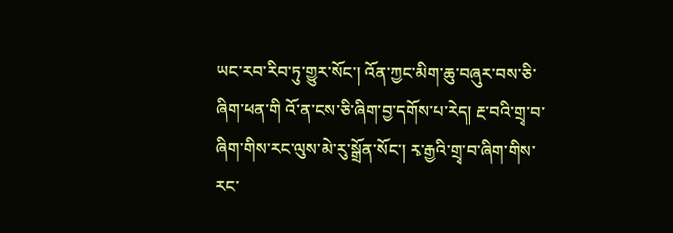ཡང་རབ་རིབ་ཏུ་གྱུར་སོང་། འོན་ཀྱང་མིག་ཆུ་བཞུར་བས་ཅི་ཞིག་ཕན་གི འོ་ན་ངས་ཅི་ཞིག་བྱ་དགོས་པ་རེད། རྔ་བའི་གྲྭ་བ་ཞིག་གིས་རང་ལུས་མེ་རུ་སྒྲོན་སོང་། རྭ་རྒྱའི་གྲྭ་བ་ཞིག་གིས་རང་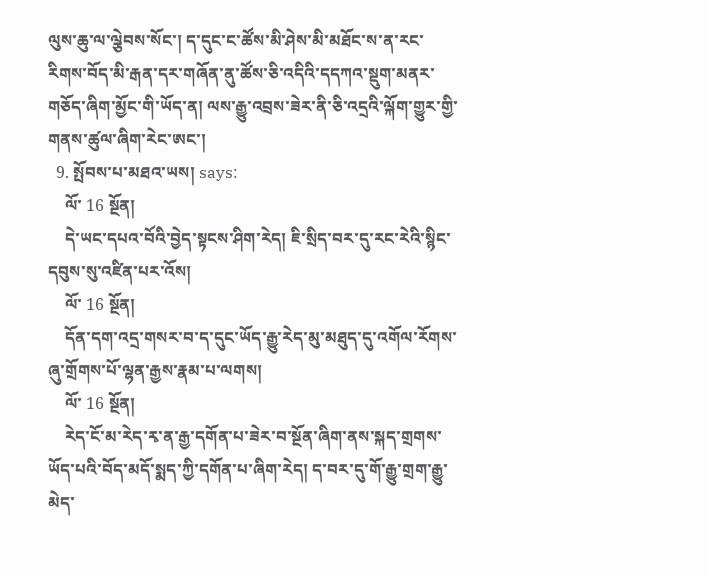ལུས་ཆུ་ལ་ལྕེབས་སོང་། ད་དུང་ང་ཚོས་མི་ཤེས་མི་མཐོང་ས་ན་རང་རིགས་བོད་མི་རྒན་དར་གཞོན་ནུ་ཚོས་ཅི་འདིའི་དདཀའ་སྡུག་མནར་གཅོད་ཞིག་མྱོང་གི་ཡོད་ན། ལས་རྒྱུ་འབྲས་ཟེར་ནི་ཅི་འདྲའི་ལྐོག་གྱུར་གྱི་གནས་ཚུལ་ཞིག་རེང་ཨང་།
  9. སྤོབས་པ་མཐའ་ཡས། says:
    ལོ་ 16 སྔོན།
    དེ་ཡང་དཔའ་བོའི་བྱེད་སྟངས་ཤིག་རེད། ཇི་སྲིད་བར་དུ་རང་རེའི་སྙིང་དབུས་སུ་འཛིན་པར་འོས།
    ལོ་ 16 སྔོན།
    དོན་དག་འདྲ་གསར་བ་ད་དུང་ཡོད་རྒྱུ་རེད་མུ་མཐུད་དུ་འགོལ་རོགས་ཞུ་གྲོགས་པོ་ལྷན་རྒྱས་རྣམ་པ་ལགས།
    ལོ་ 16 སྔོན།
    རེད་ངོ་མ་རེད་རྭ་ན་རྒྱ་དགོན་པ་ཟེར་བ་སྔོན་ཞིག་ནས་སྐད་གྲགས་ཡོད་པའི་བོད་མདོ་སྨད་ཀྱི་དགོན་པ་ཞིག་རེད། ད་བར་དུ་གོ་རྒྱུ་གྲག་རྒྱུ་མེད་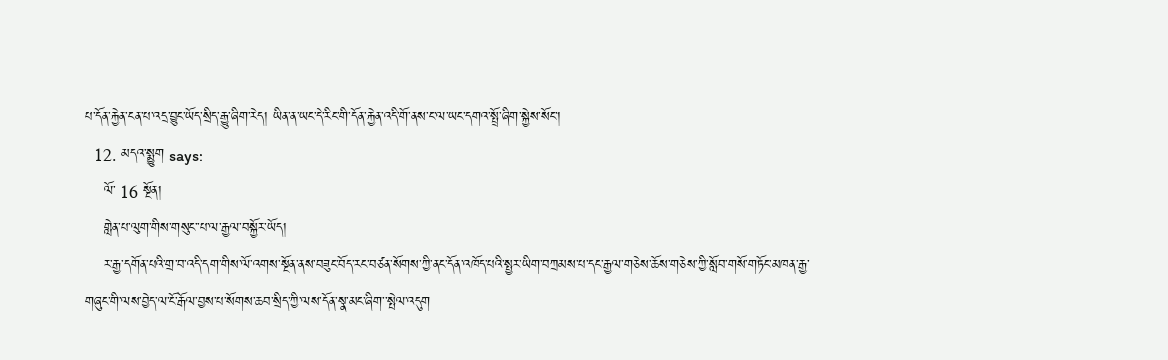པ་དོན་རྐྱེན་ངན་པ་འདྲ་བྱུང་ཡོད་སྲིད་རྒྱུ་ཞིག་རེད། ཡིན་ན་ཡང་དེ་རིང་གི་དོན་རྐྱེན་འདི་གོ་ནས་ང་ལ་ཡང་དགའ་སྤྲོ་ཞིག་སྐྱེས་སོང་།
  12. མདའ་སྨྱུག says:
    ལོ་ 16 སྔོན།
    གླེན་པ་ལུག་གིས་གསུང་་པ་ལ་རྒྱལ་བསྐྱོར་ཡོད།
    ར་རྒྱ་དགོན་པའི་གྲ་བ་འདི་དག་གིས་ལོ་འགས་སྔོན་ནས་བཟུང་བོད་རང་བཅ༹ན་སོགས་ཀྱི་ནང་དོན་འཁོད་པའི་སྤྱར་ཡིག་བཀྲམས་པ་དང་རྒྱལ་གཅེས་ཆོས་གཅེས་ཀྱི་སློབ་གསོ་གཏོང་མཁན་རྒྱ་གཞུང་གི་ལས་བྱེད་ལ་ངོ་རྒོལ་བྱས་པ་སོགས་ཆབ་སྲིད་ཀྱི་ལས་དོན་སྣ་མང་ཞིག་་སྤེལ་འདུག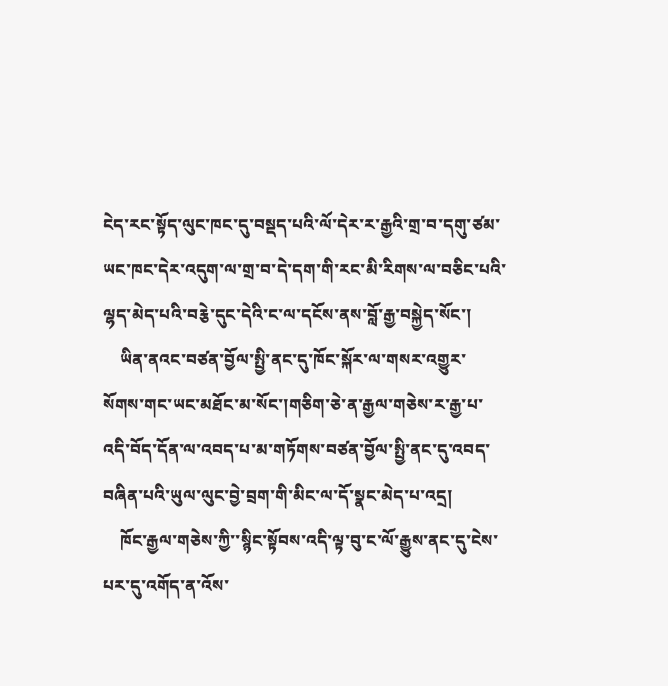ངེད་རང་སྟོད་ལུང་ཁང་དུ་བསྡད་པའི་ལོ་དེར་ར་རྒྱའི་གྲ་བ་དགུ་ཅ༹མ་ཡང་ཁང་དེར་འདུག་ལ་གྲ་བ་དེ་དག་གི་རང་མི་རིགས་ལ་བཅིང་པའི་ལྷད་མེད་པའི་བརྕེ་དུང་དེའི་ང་ལ་དངོས་ནས་བློ་རྒྱ་བསྐྱེད་སོང་།
    ཡིན་ནའང་བཅ༹ན་བྱོལ་སྤྱི་ནང་དུ་ཁོང་སྐོར་ལ་གསར་འགྱུར་སོགས་གང་ཡང་མཐོང་མ་སོང་།གཅིག་ཅེ་ན་རྒྱལ་གཅེས་ར་རྒྱ་པ་འདི་བོད་དོན་ལ་འབད་པ་མ་གཏོགས་བཅ༹ན་བྱོལ་སྤྱི་ནང་དུ་འབད་བཞིན་པའི་ཡུལ་ལུང་བྱེ་བྲག་གི་མིང་ལ་དོ་སྣང་མེད་པ་འདྲ།
    ཁོང་རྒྱལ་གཅེས་ཀྱི་་སྙིང་སྟོབས་འདི་ལྟ་བུ་ང་ལོ་རྒྱུས་ནང་དུ་ངེས་པར་དུ་འགོད་ན་འོས་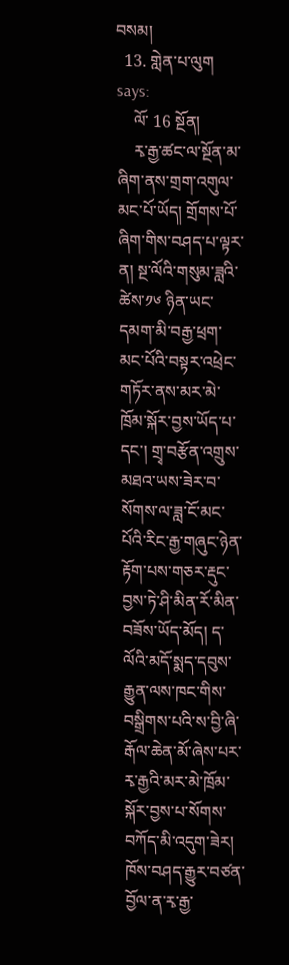བསམ།
  13. གླེན་པ་ལུག says:
    ལོ་ 16 སྔོན།
    རྭ་རྒྱ་ཚང་ལ་སྔོན་མ་ཞིག་ནས་གྲག་འགུལ་མང་པོ་ཡོད། གྲོགས་པོ་ཞིག་གིས་བཤད་པ་ལྟར་ན། སྔ་ལོའི་གསུམ་ཟླའི་ཚེས་༡༦ ཉིན་ཡང་དམག་མི་བརྒྱ་ཕྲག་མང་པོའི་བསྟར་འཕྲེང་གཏོར་ནས་མར་མེ་ཁྲོམ་སྐོར་བྱས་ཡོད་པ་དང་། གྲྭ་བརྩོན་འགྲུས་མཐའ་ཡས་ཟེར་བ་སོགས་ལ་ཟླ་ངོ་མང་པོའི་རིང་རྒྱ་གཞུང་ཉེན་རྟོག་པས་གཅར་རྡུང་བྱས་ཏེ་ཤི་མིན་རོ་མིན་བཟོས་ཡོད་མོད། ད་ལོའི་མདོ་སྨད་དབུས་རྒྱུན་ལས་ཁང་གིས་བསྒྲིགས་པའི་ས་བྱི་ཞི་རྒོལ་ཆེན་མོ་ཞེས་པར་རྭ་རྒྱའི་མར་མེ་ཁྲོམ་སྐོར་བྱས་པ་སོགས་བཀོད་མི་འདུག་ཟེར། ཁོས་བཤད་རྒྱུར་བཙན་བྱོལ་ན་རྭ་རྒྱ་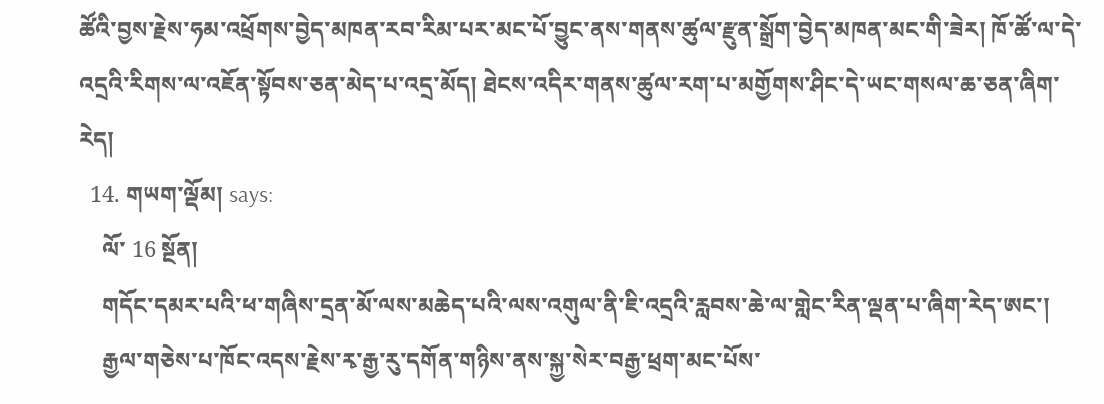ཚོའི་བྱས་རྗེས་ཧམ་འཕྲོགས་བྱེད་མཁན་རབ་རིམ་པར་མང་པོ་བྱུང་ནས་གནས་ཚུལ་རྫུན་སྒྲོག་བྱེད་མཁན་མང་གི་ཟེར། ཁོ་ཚོ་ལ་དེ་འདྲའི་རིགས་ལ་འཇོན་སྟོབས་ཅན་མེད་པ་འདྲ་མོད། ཐེངས་འདིར་གནས་ཚུལ་རག་པ་མགྱོགས་ཤིང་དེ་ཡང་གསལ་ཆ་ཅན་ཞིག་རེད།
  14. གཡག་ལྡོམ། says:
    ལོ་ 16 སྔོན།
    གདོང་དམར་པའི་ཕ་གཞིས་དྲན་མོ་ལས་མཆེད་པའི་ལས་འགུལ་ནི་ཇི་འདྲའི་རླབས་ཆེ་ལ་གླེང་རིན་ལྡན་པ་ཞིག་རེད་ཨང་།
    རྒྱལ་གཅེས་པ་ཁོང་འདས་རྗེས་རྭ་རྒྱ་རུ་དགོན་གཉིས་ནས་སྐྱ་སེར་བརྒྱ་ཕྲག་མང་པོས་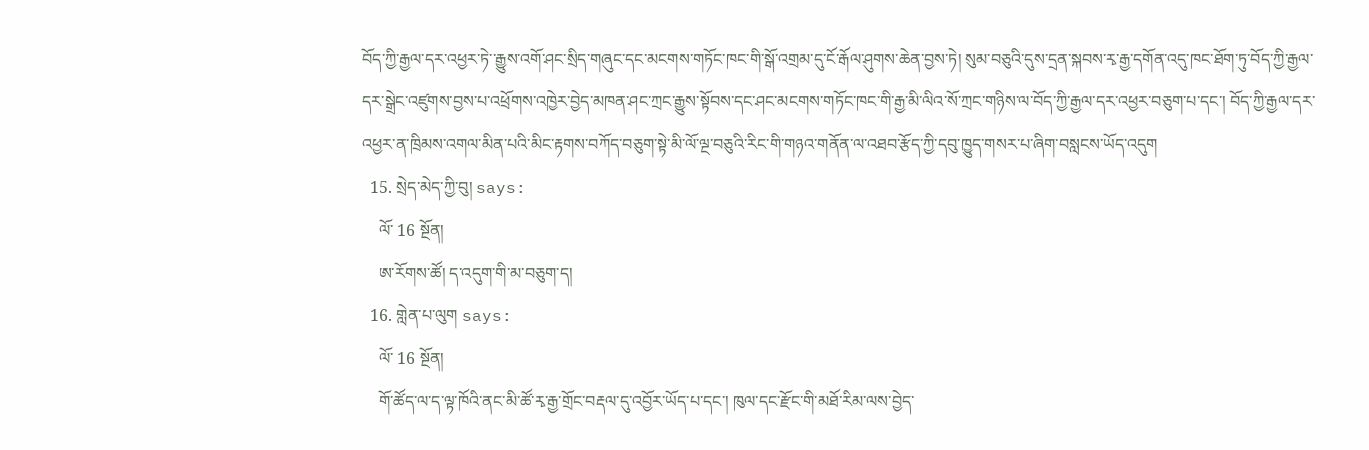བོད་ཀྱི་རྒྱལ་དར་འཕྱར་ཏེ་་རྒྱུས་འགོ་ཤང་སྲིད་གཞུང་དང་མངགས་གཏོང་ཁང་གི་སྒོ་འགྲམ་དུ་ངོ་རྒོལ་ཤུགས་ཆེན་བྱས་ཏེ། སུམ་བཅུའི་དུས་དྲན་སྐབས་རྭ་རྒྱ་དགོན་འདུ་ཁང་ཐོག་ཏུ་བོད་ཀྱི་རྒྱལ་དར་སྒྲེང་འཛུགས་བྱས་པ་འཕྲོགས་འཁྱེར་བྱེད་མཁན་ཤང་ཀྲང་རྒྱུས་སྟོབས་དང་ཤང་མངགས་གཏོང་ཁང་གི་རྒྱ་མི་ལིའ་སོ་ཀྲང་གཉིས་ལ་བོད་ཀྱི་རྒྱལ་དར་འཕྱར་བཅུག་པ་དང་། བོད་ཀྱི་རྒྱལ་དར་འཕྱར་ན་ཁྲིམས་འགལ་མིན་པའི་མིང་རྟགས་བཀོད་བཅུག་སྟེ་མི་ལོ་ལྔ་བཅུའི་རིང་གི་གཉའ་གནོན་ལ་འཐབ་རྩོད་ཀྱི་དབུ་ཁྱུད་གསར་པ་ཞིག་བསླངས་ཡོད་འདུག
  15. སྲེད་མེད་ཀྱི་བུ། says:
    ལོ་ 16 སྔོན།
    ཨ་རོགས་ཚོ། ད་འདུག་གི་མ་བཅུག་ད།
  16. གླེན་པ་ལུག says:
    ལོ་ 16 སྔོན།
    གོ་ཚོད་ལ་ད་ལྟ་ཁོའི་ནང་མི་ཚོ་རྭ་རྒྱ་གྲོང་བརྡལ་དུ་འབྱོར་ཡོད་པ་དང་། ཁུལ་དང་རྫོང་གི་མཐོ་རིམ་ལས་བྱེད་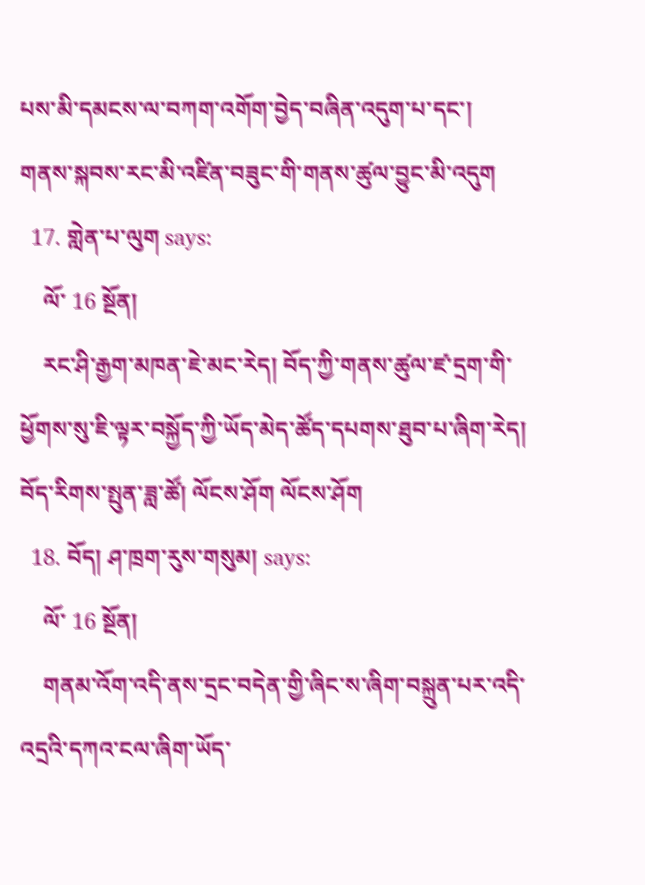པས་མི་དམངས་ལ་བཀག་འགོག་བྱེད་བཞིན་འདུག་པ་དང་། གནས་སྐབས་རང་མི་འཛིན་བཟུང་གི་གནས་ཚུལ་བྱུང་མི་འདུག
  17. གླེན་པ་ལུག says:
    ལོ་ 16 སྔོན།
    རང་ཤི་རྒྱག་མཁན་ཇེ་མང་རེད། བོད་ཀྱི་གནས་ཚུལ་ཛ་དྲག་གི་ཕྱོགས་སུ་ཇི་ལྟར་བསྐྱོད་ཀྱི་ཡོད་མེད་ཚོད་དཔགས་ཐུབ་པ་ཞིག་རེད། བོད་རིགས་སྤུན་ཟླ་ཚོ། ལོངས་ཤོག ལོངས་ཤོག
  18. བོད། ཤ་ཁྲག་རུས་གསུམ། says:
    ལོ་ 16 སྔོན།
    གནམ་འོག་འདི་ནས་དྲང་བདེན་གྱི་ཞིང་ས་ཞིག་བསྐྲུན་པར་འདི་འདྲའི་དཀའ་ངལ་ཞིག་ཡོད་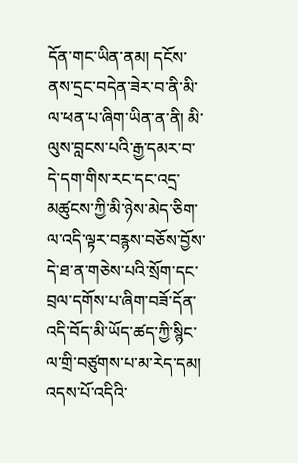དོན་གང་ཡིན་ནམ། དངོས་ནས་དྲང་བདེན་ཟེར་བ་ནི་མི་ལ་ཕན་པ་ཞིག་ཡིན་ན་ནི། མི་ལུས་བླངས་པའི་རྒྱ་དམར་བ་དེ་དག་གིས་རང་དང་འདྲ་མཚུངས་ཀྱི་མི་ཉེས་མེད་ཅིག་ལ་འདི་ལྟར་བརྙས་བཅོས་བྱོས་དེ་ཐ་ན་གཅེས་པའི་སྲོག་དང་བྲལ་དགོས་པ་ཞིག་བཟོ་དོན་འདི་བོད་མི་ཡོད་ཚད་ཀྱི་སྙིང་ལ་གྲི་བཙུགས་པ་མ་རེད་དམ། འདས་པོ་འདིའི་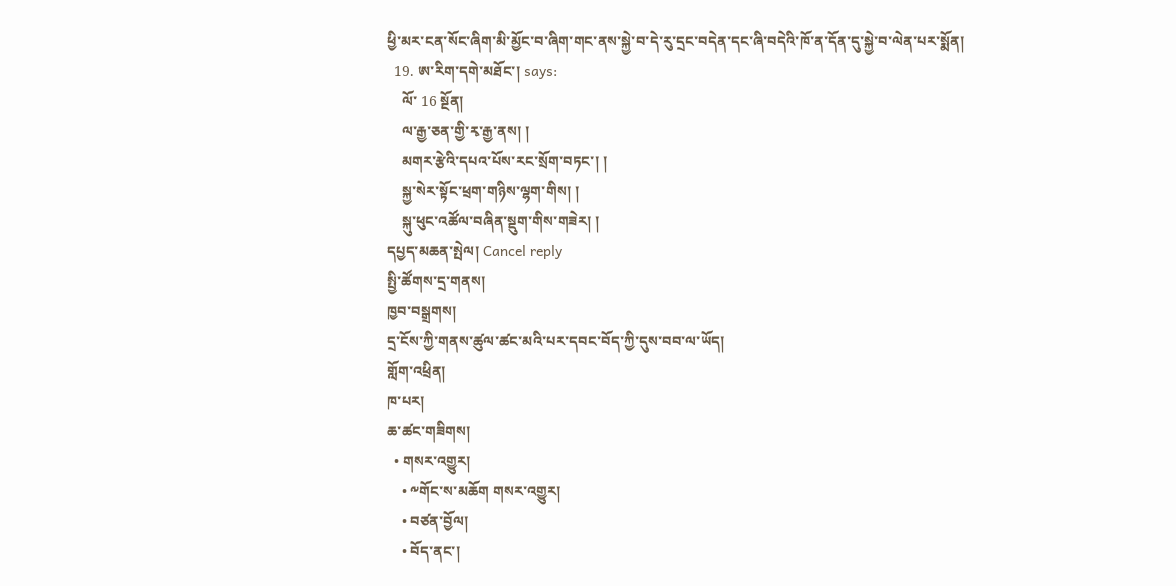ཕྱི་མར་ངན་སོང་ཞིག་མི་མྱོང་བ་ཞིག་གང་ནས་སྐྱེ་བ་དེ་རུ་དྲང་བདེན་དང་ཞི་བདེའི་ཁོ་ན་དོན་དུ་སྐྱེ་བ་ལེན་པར་སྨོན།
  19. ཨ་རིག་དགེ་མཐོང་། says:
    ལོ་ 16 སྔོན།
    ལ་རྒྱ་ཅན་གྱི་རྭ་རྒྱ་ནས། །
    མགར་རྩེའི་དཔའ་པོས་རང་སྲོག་བཏང་། །
    སྐྱ་སེར་སྟོང་ཕྲག་གཉིས་ལྷག་གིས། །
    སྐུ་ཕུང་འཚོལ་བཞིན་སྡུག་གིས་གཟེར། །
དཔྱད་མཆན་སྤེལ། Cancel reply
སྤྱི་ཚོགས་དྲ་གནས།
ཁྱབ་བསྒྲགས།
དྲ་ངོས་ཀྱི་གནས་ཚུལ་ཚང་མའི་པར་དབང་བོད་ཀྱི་དུས་བབ་ལ་ཡོད།
གློག་འཕྲིན།
ཁ་པར།
ཆ་ཚང་གཟིགས།
  • གསར་འགྱུར།
    • ༸གོང་ས་མཆོག གསར་འགྱུར།
    • བཙན་བྱོལ།
    • བོད་ནང་།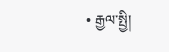• རྒྱལ་སྤྱི།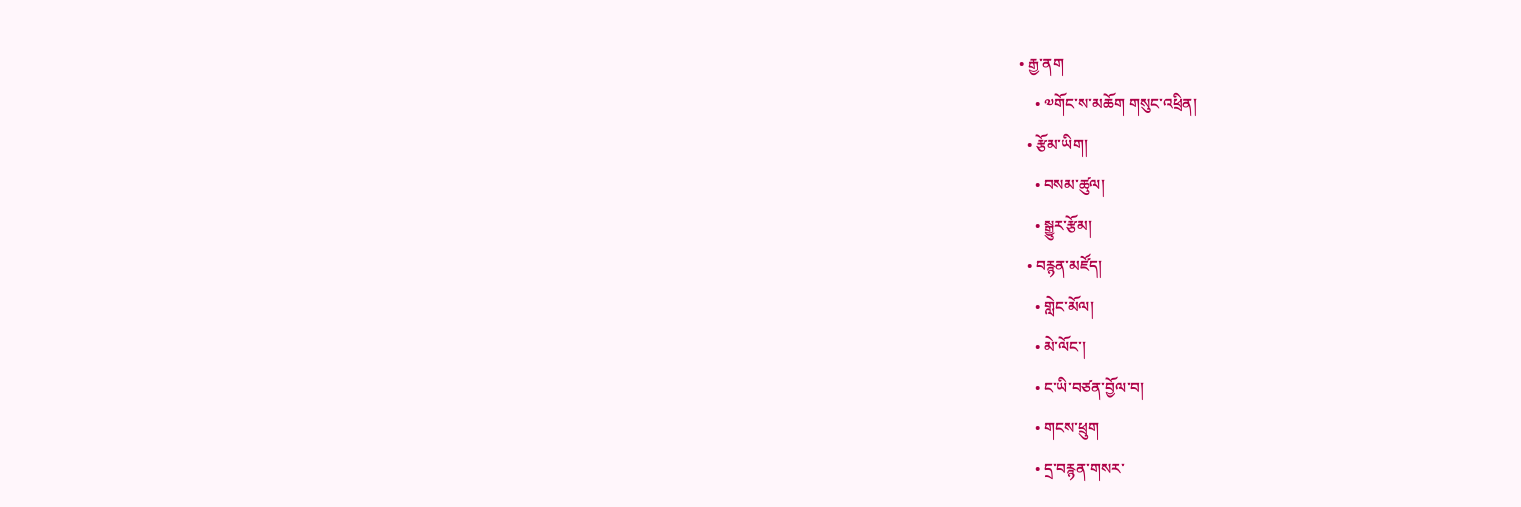• རྒྱ་ནག
    • ༧གོང་ས་མཆོག གསུང་འཕྲིན།
  • རྩོམ་ཡིག།
    • བསམ་ཚུལ།
    • སྒྱུར་རྩོམ།
  • བརྙན་མཛོད།
    • གླེང་མོལ།
    • མེ་ལོང་།
    • ང་ཡི་བཙན་བྱོལ་བ།
    • གངས་ཕྲུག
    • དྲ་བརྙན་གསར་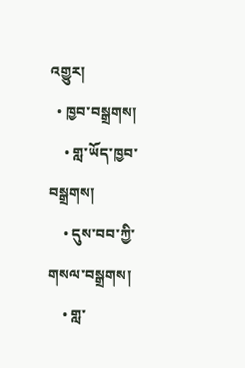འགྱུར།
  • ཁྱབ་བསྒྲགས།
    • གླ་ཡོད་ཁྱབ་བསྒྲགས།
    • དུས་བབ་ཀྱི་གསལ་བསྒྲགས།
    • གླ་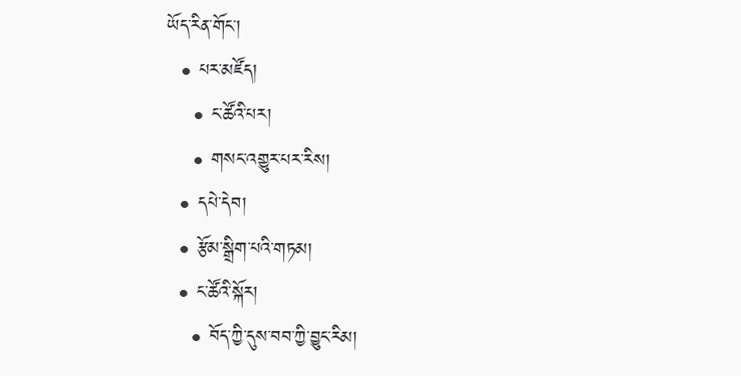ཡོད་རིན་གོང་།
  • པར་མཛོད།
    • ང་ཚོའི་པར།
    • གསང་འགྱུར་པར་རིས།
  • དཔེ་དེབ།
  • རྩོམ་སྒྲིག་པའི་གཏམ།
  • ང་ཚོའི་སྐོར།
    • བོད་ཀྱི་དུས་བབ་ཀྱི་བྱུང་རིམ།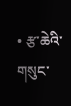• རྩ་ཆེའི་གསུང་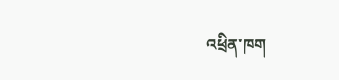འཕྲིན་ཁག